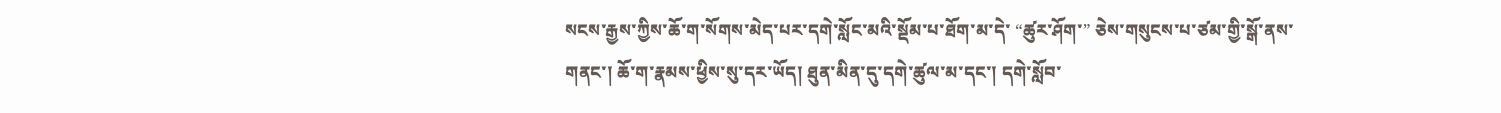སངས་རྒྱས་ཀྱིས་ཆོ་ག་སོགས་མེད་པར་དགེ་སློང་མའི་སྡོམ་པ་ཐོག་མ་དེ་ “ཚུར་ཤོག་” ཅེས་གསུངས་པ་ཙམ་གྱི་སྒོ་ནས་གནང་། ཆོ་ག་རྣམས་ཕྱིས་སུ་དར་ཡོད། ཐུན་མིན་དུ་དགེ་ཚུལ་མ་དང་། དགེ་སློབ་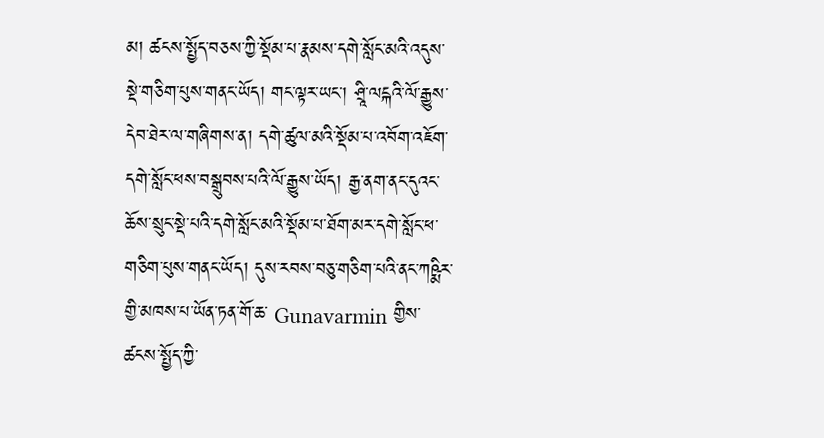མ། ཚངས་སྤྱོད་བཅས་ཀྱི་སྡོམ་པ་རྣམས་དགེ་སློང་མའི་འདུས་སྡེ་གཅིག་པུས་གནང་ཡོད། གང་ལྟར་ཡང་། ཤྲཱི་ལངྐའི་ལོ་རྒྱུས་དེབ་ཐེར་ལ་གཞིགས་ན། དགེ་ཚུལ་མའི་སྡོམ་པ་འབོག་འཇོག་དགེ་སློང་ཕས་བསྒྲུབས་པའི་ལོ་རྒྱུས་ཡོད། རྒྱ་ནག་ནང་དུའང་ཆོས་སྲུང་སྡེ་པའི་དགེ་སློང་མའི་སྡོམ་པ་ཐོག་མར་དགེ་སློང་ཕ་གཅིག་པུས་གནང་ཡོད། དུས་རབས་བཅུ་གཅིག་པའི་ནང་ཀཥྨིར་གྱི་མཁས་པ་ཡོན་ཏན་གོ་ཆ་ Gunavarmin གྱིས་ཚངས་སྤྱོད་ཀྱི་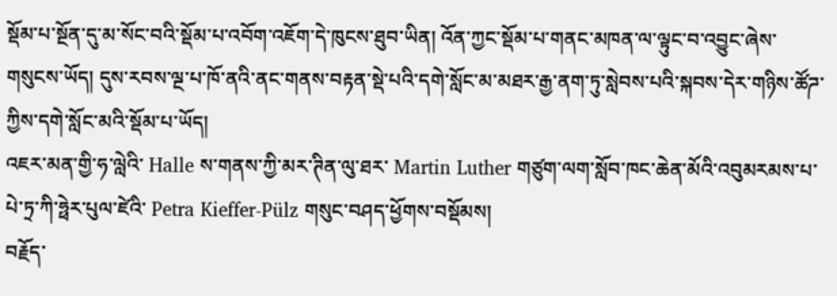སྡོམ་པ་སྔོན་དུ་མ་སོང་བའི་སྡོམ་པ་འབོག་འཇོག་དེ་ཁུངས་ཐུབ་ཡིན། འོན་ཀྱང་སྡོམ་པ་གནང་མཁན་ལ་ལྟུང་བ་འབྱུང་ཞེས་གསུངས་ཡོད། དུས་རབས་ལྔ་པ་ཁོ་ནའི་ནང་གནས་བརྟན་སྡེ་པའི་དགེ་སློང་མ་མཐར་རྒྱ་ནག་ཏུ་སླེབས་པའི་སྐབས་དེར་གཉིས་ཚོཌ་ཀྱིས་དགེ་སློང་མའི་སྡོམ་པ་ཡོད།
འཇར་མན་གྱི་ཧ་ལླེའི་ Halle ས་གནས་ཀྱི་མར་ཊིན་ལུ་ཐར་ Martin Luther གཙུག་ལག་སློབ་ཁང་ཆེན་མོའི་འབུམརམས་པ་པེ་ཏྲ་ཀི་ཧྥེར་པུལ་ཛེའི་ Petra Kieffer-Pülz གསུང་བཤད་ཕྱོགས་བསྡོམས།
བརྗོད་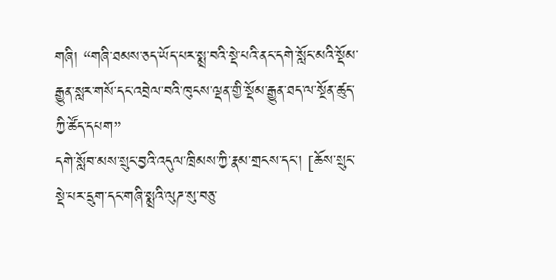གཞི། “གཞི་ཐམས་ཅད་ཡོད་པར་སྨྲ་བའི་སྡེ་པའི་ནང་དགེ་སློང་མའི་སྡོམ་རྒྱུན་སླར་གསོ་དང་འབྲེལ་བའི་ཁུངས་ལྡན་གྱི་སྡོམ་རྒྱུན་ཐད་ལ་སྔོན་ཚུད་ཀྱི་ཚོད་དཔག”
དགེ་སློབ་མས་སྲུང་བྱའི་འདུལ་ཁྲིམས་ཀྱི་རྣམ་གྲངས་དང་། [ཆོས་སྲུང་སྡེ་པར་དྲུག་དང་གཞི་སྨྲའི་ལུཌ་སུ་བཅུ་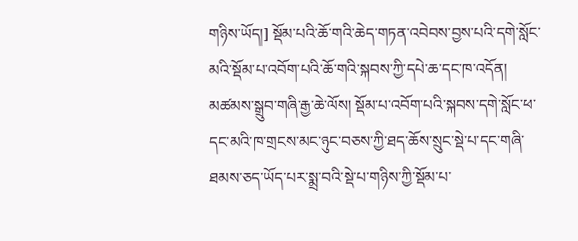གཉིས་ཡོད།] སྡོམ་པའི་ཆོ་གའི་ཆེད་གཏན་འབེབས་བྱས་པའི་དགེ་སློང་མའི་སྡོམ་པ་འབོག་པའི་ཆོ་གའི་སྐབས་ཀྱི་དཔེ་ཆ་དང་ཁ་འདོན། མཚམས་སྒྲུབ་གཞི་རྒྱ་ཆེ་ལོས། སྡོམ་པ་འབོག་པའི་སྐབས་དགེ་སློང་ཕ་དང་མའི་ཁ་གྲངས་མང་ཉུང་བཅས་ཀྱི་ཐད་ཆོས་སྲུང་སྡེ་པ་དང་གཞི་ཐམས་ཅད་ཡོད་པར་སྨྲ་བའི་སྡེ་པ་གཉིས་ཀྱི་སྡོམ་པ་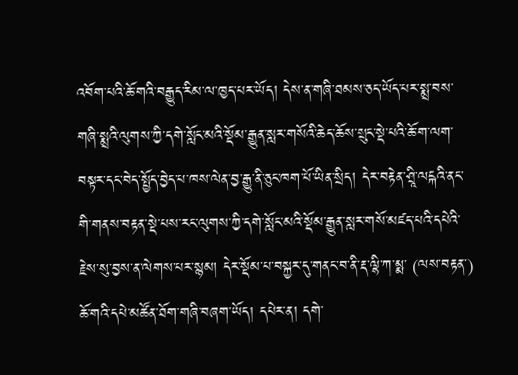འབོག་པའི་ཆོ་གའི་བརྒྱུད་རིམ་ལ་ཁྱད་པར་ཡོད། དེས་ན་གཞི་ཐམས་ཅད་ཡོད་པར་སྨྲ་བས་གཞི་སྨྲའི་ལུགས་ཀྱི་དགེ་སློང་མའི་སྡོམ་རྒྱུན་སླར་གསོའི་ཆེད་ཆོས་སྲུང་སྡེ་པའི་ཆོ་ག་ལག་བསྟར་དང་བེད་སྤྱོད་བྱེད་པ་ཁས་ལེན་བྱ་རྒྱུ་ནི་ཅུང་ཁག་པོ་ཡིན་སྲིད། དེར་བརྟེན་ཤྲཱི་ལངྐའི་ནང་གི་གནས་བརྟན་སྡེ་པས་རང་ལུགས་ཀྱི་དགེ་སློང་མའི་སྡོམ་རྒྱུན་སླར་གསོ་མཛད་པའི་དཔེའི་རྗེས་སུ་བྱས་ན་ལེགས་པར་སྙམ། དེར་སྡོམ་པ་བསྐྱར་དུ་གནང་བ་ནི་རྡ་ལྷི་ཀ་མྨ་ (ལས་བརྟན་) ཆོ་གའི་དཔེ་མཚོན་ཐོག་གཞི་བཞག་ཡོད། དཔེར་ན། དགེ་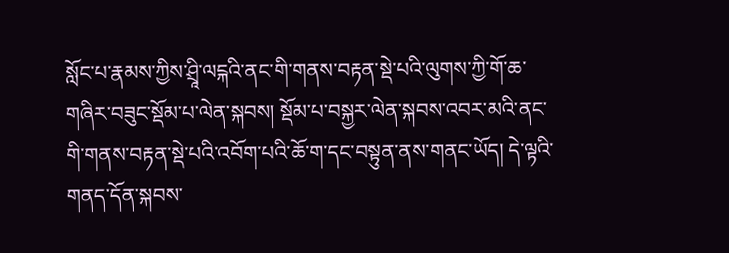སློང་པ་རྣམས་ཀྱིས་ཤྲཱི་ལངྐའི་ནང་གི་གནས་བརྟན་སྡེ་པའི་ལུགས་ཀྱི་གོ་ཆ་གཞིར་བཟུང་སྡོམ་པ་ལེན་སྐབས། སྡོམ་པ་བསྐྱར་ལེན་སྐབས་འབར་མའི་ནང་གི་གནས་བརྟན་སྡེ་པའི་འབོག་པའི་ཆོ་ག་དང་བསྟུན་ནས་གནང་ཡོད། དེ་ལྟའི་གནད་དོན་སྐབས་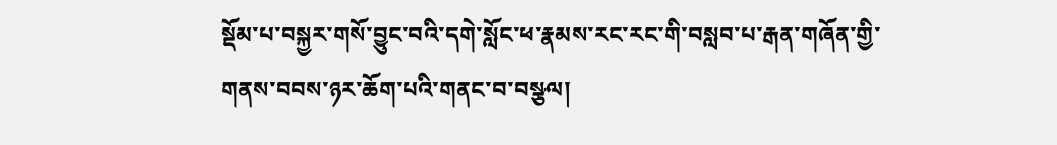སྡོམ་པ་བསྐྱར་གསོ་བྱུང་བའི་དགེ་སློང་ཕ་རྣམས་རང་རང་གི་བསླབ་པ་རྒན་གཞོན་གྱི་གནས་བབས་ཉར་ཆོག་པའི་གནང་བ་བསྩལ།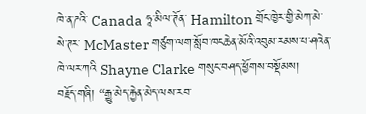ཁེ་ན་ཌའི་ Canada ཧཱ་མིལ་ཊོན་ Hamilton གྲོང་ཁྱེར་གྱི་མེཀ་མེ་སེ་ཊར་ McMaster གཙུག་ལག་སློབ་ཁངཆེན་མོའི་འབུམ་རམས་པ་ཤའེན་ཁེ་ལར་ཀའི Shayne Clarke གསུང་བཤད་ཕྱོགས་བསྡོམས།
བརྗོད་གཞི། “རྒྱུ་མེད་རྐྱེན་མེད་ལས་རབ་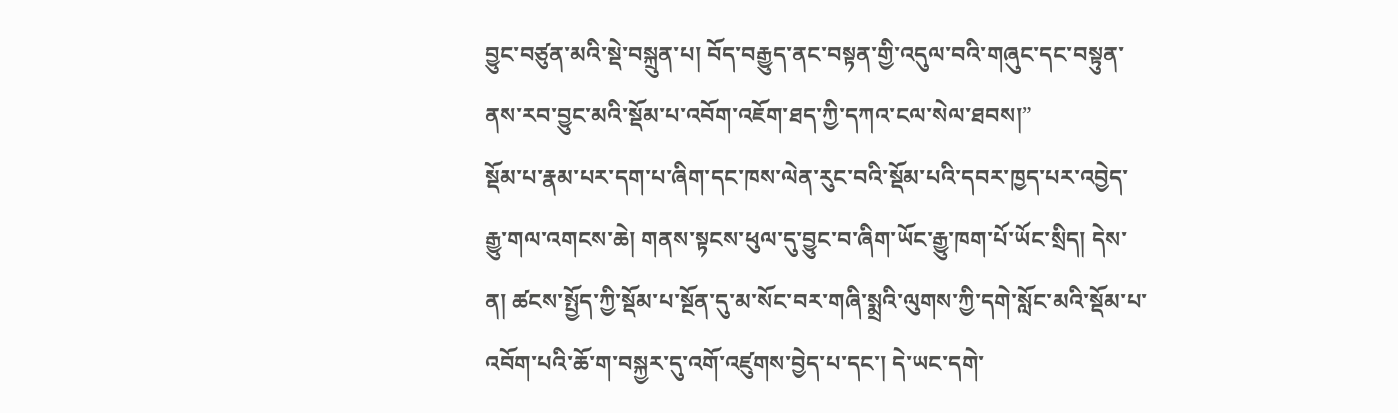བྱུང་བཙུན་མའི་སྡེ་བསྐྲུན་པ། བོད་བརྒྱུད་ནང་བསྟན་གྱི་འདུལ་བའི་གཞུང་དང་བསྟུན་ནས་རབ་བྱུང་མའི་སྡོམ་པ་འབོག་འཇོག་ཐད་ཀྱི་དཀའ་ངལ་སེལ་ཐབས།”
སྡོམ་པ་རྣམ་པར་དག་པ་ཞིག་དང་ཁས་ལེན་རུང་བའི་སྡོམ་པའི་དབར་ཁྱད་པར་འབྱེད་རྒྱུ་གལ་འགངས་ཆེ། གནས་སྟངས་ཕུལ་དུ་བྱུང་བ་ཞིག་ཡོང་རྒྱུ་ཁག་པོ་ཡོང་སྲིད། དེས་ན། ཚངས་སྤྱོད་ཀྱི་སྡོམ་པ་སྔོན་དུ་མ་སོང་བར་གཞི་སྨྲའི་ལུགས་ཀྱི་དགེ་སློང་མའི་སྡོམ་པ་འབོག་པའི་ཆོ་ག་བསྐྱར་དུ་འགོ་འཛུགས་བྱེད་པ་དང་། དེ་ཡང་དགེ་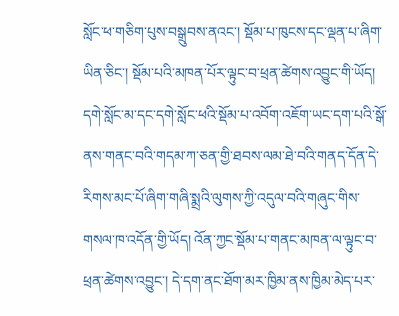སློང་ཕ་གཅིག་པུས་བསྒྲུབས་ནའང་། སྡོམ་པ་ཁུངས་དང་ལྡན་པ་ཞིག་ཡིན་ཅིང་། སྡོམ་པའི་མཁན་པོར་ལྟུང་བ་ཕྲན་ཚེགས་འབྱུང་གི་ཡོད། དགེ་སློང་མ་དང་དགེ་སློང་ཕའི་སྡོམ་པ་འབོག་འཇོག་ཡང་དག་པའི་སྒོ་ནས་གནང་བའི་གདམ་ཀ་ཅན་གྱི་ཐབས་ལམ་ཐེ་བའི་གནད་དོན་དེ་རིགས་མང་པོ་ཞིག་གཞི་སྨྲའི་ལུགས་ཀྱི་འདུལ་བའི་གཞུང་གིས་གསལ་ཁ་འདོན་གྱི་ཡོད། འོན་ཀྱང་སྡོམ་པ་གནང་མཁན་ལ་ལྟུང་བ་ཕྲན་ཚེགས་འབྱུང་། དེ་དག་ནང་ཐོག་མར་ཁྱིམ་ནས་ཁྱིམ་མེད་པར་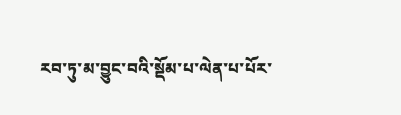རབ་ཏུ་མ་བྱུང་བའི་སྡོམ་པ་ལེན་པ་པོར་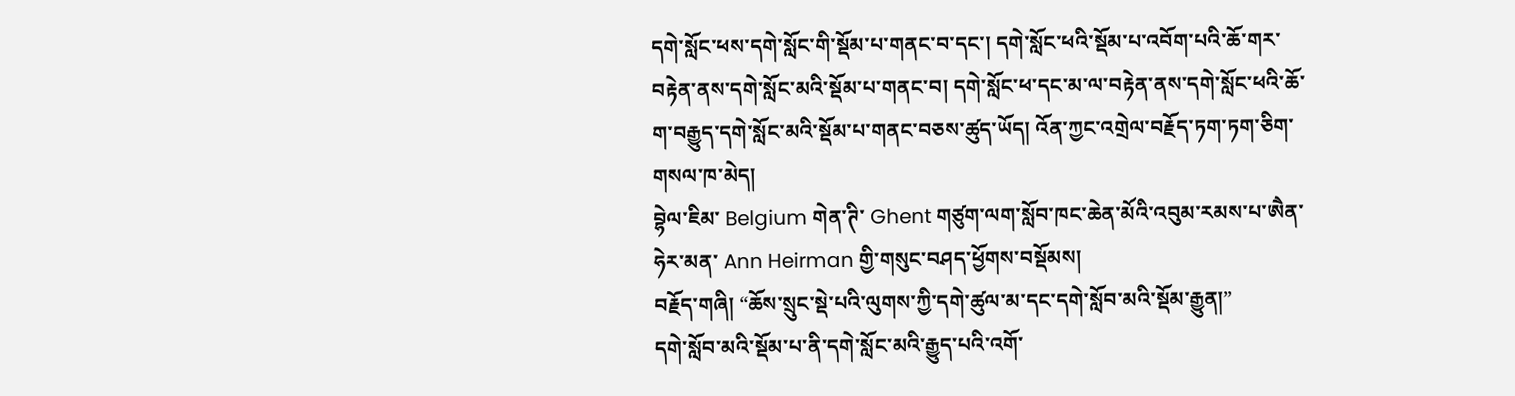དགེ་སློང་ཕས་དགེ་སློང་གི་སྡོམ་པ་གནང་བ་དང་། དགེ་སློང་ཕའི་སྡོམ་པ་འབོག་པའི་ཆོ་གར་བརྟེན་ནས་དགེ་སློང་མའི་སྡོམ་པ་གནང་བ། དགེ་སློང་ཕ་དང་མ་ལ་བརྟེན་ནས་དགེ་སློང་ཕའི་ཆོ་ག་བརྒྱུད་དགེ་སློང་མའི་སྡོམ་པ་གནང་བཅས་ཚུད་ཡོད། འོན་ཀྱང་འགྲེལ་བརྗོད་ཏག་ཏག་ཅིག་གསལ་ཁ་མེད།
བྷེལ་ཇིམ་ Belgium གེན་ཊི་ Ghent གཙུག་ལག་སློབ་ཁང་ཆེན་མོའི་འབུམ་རམས་པ་ཨཻན་ཧེར་མན་ Ann Heirman གྱི་གསུང་བཤད་ཕྱོགས་བསྡོམས།
བརྗོད་གཞི། “ཆོས་སྲུང་སྡེ་པའི་ལུགས་ཀྱི་དགེ་ཚུལ་མ་དང་དགེ་སློབ་མའི་སྡོམ་རྒྱུན།”
དགེ་སློབ་མའི་སྡོམ་པ་ནི་དགེ་སློང་མའི་རྒྱུད་པའི་འགོ་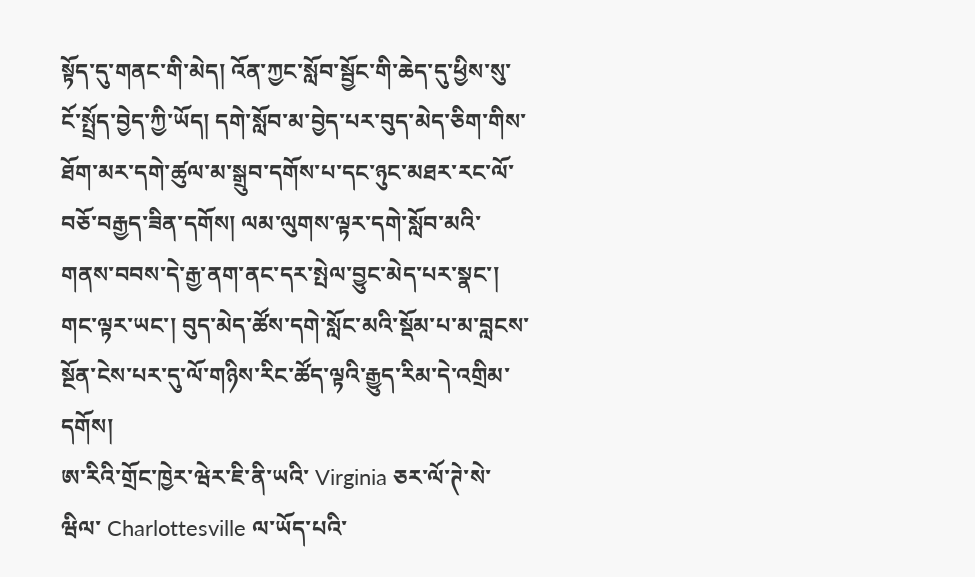སྟོད་དུ་གནང་གི་མེད། འོན་ཀྱང་སློབ་སྦྱོང་གི་ཆེད་དུ་ཕྱིས་སུ་ངོ་སྤྲོད་བྱེད་ཀྱི་ཡོད། དགེ་སློབ་མ་བྱེད་པར་བུད་མེད་ཅིག་གིས་ཐོག་མར་དགེ་ཚུལ་མ་སྒྲུབ་དགོས་པ་དང་ཉུང་མཐར་རང་ལོ་བཅོ་བརྒྱད་ཟིན་དགོས། ལམ་ལུགས་ལྟར་དགེ་སློབ་མའི་གནས་བབས་དེ་རྒྱ་ནག་ནང་དར་སྤེལ་བྱུང་མེད་པར་སྣང་། གང་ལྟར་ཡང་། བུད་མེད་ཚོས་དགེ་སློང་མའི་སྡོམ་པ་མ་བླངས་སྔོན་ངེས་པར་དུ་ལོ་གཉིས་རིང་ཚོད་ལྟའི་རྒྱུད་རིམ་དེ་འགྲིམ་དགོས།
ཨ་རིའི་གྲོང་ཁྱེར་ཝེར་ཇི་ནི་ཡའི་ Virginia ཅར་ལོ་ཊེ་སེ་ཝིལ་ Charlottesville ལ་ཡོད་པའི་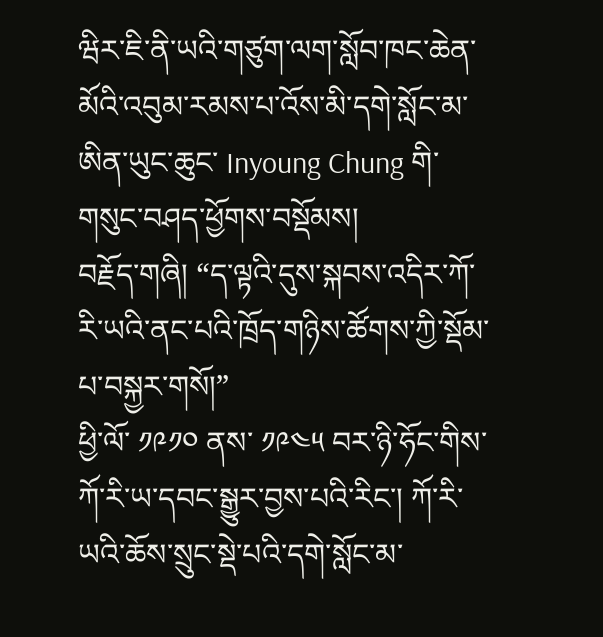ཝིར་ཇི་ནི་ཡའི་གཙུག་ལག་སློབ་ཁང་ཆེན་མོའི་འབུམ་རམས་པ་འོས་མི་དགེ་སློང་མ་ཨིན་ཡུང་ཆུང་ Inyoung Chung གི་གསུང་བཤད་ཕྱོགས་བསྡོམས།
བརྗོད་གཞི། “ད་ལྟའི་དུས་སྐབས་འདིར་ཀོ་རི་ཡའི་ནང་པའི་ཁྲོད་གཉིས་ཚོགས་ཀྱི་སྡོམ་པ་བསྐྱར་གསོ།”
ཕྱི་ལོ་ ༡༩༡༠ ནས་ ༡༩༤༥ བར་ཉི་ཧོང་གིས་ཀོ་རི་ཡ་དབང་སྒྱུར་བྱས་པའི་རིང་། ཀོ་རི་ཡའི་ཆོས་སྲུང་སྡེ་པའི་དགེ་སློང་མ་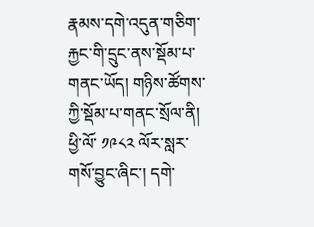རྣམས་དགེ་འདུན་གཅིག་རྐྱང་གི་དྲུང་ནས་སྡོམ་པ་གནང་ཡོད། གཉིས་ཚོགས་ཀྱི་སྡོམ་པ་གནང་སྲོལ་ནི། ཕྱི་ལོ་ ༡༩༨༢ ལོར་སླར་གསོ་བྱུང་ཞིང་། དགེ་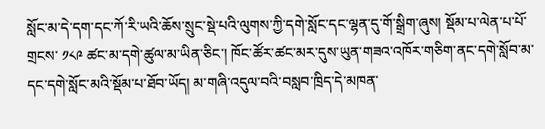སློང་མ་དེ་དག་དང་ཀོ་རི་ཡའི་ཆོས་སྲུང་སྡེ་པའི་ལུགས་ཀྱི་དགེ་སློང་དང་ལྷན་དུ་གོ་སྒྲིག་ཞུས། སྡོམ་པ་ལེན་པ་པོ་གྲངས་ ༡༨༩ ཚང་མ་དགེ་ཚུལ་མ་ཡིན་ཅིང་། ཁོང་ཚོར་ཚང་མར་དུས་ཡུན་གཟའ་འཁོར་གཅིག་ནང་དགེ་སློབ་མ་དང་དགེ་སློང་མའི་སྡོམ་པ་ཐོབ་ཡོད། མ་གཞི་འདུལ་བའི་བསླབ་ཁྲིད་དེ་མཁན་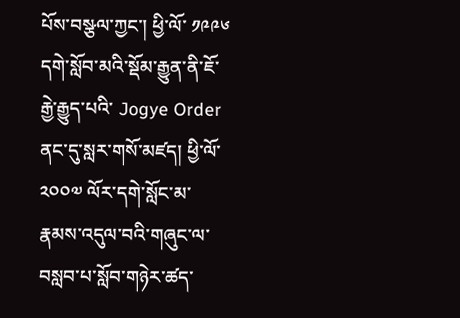པོས་བསྩལ་ཀྱང་། ཕྱི་ལོ་ ༡༩༩༦ དགེ་སློབ་མའི་སྡོམ་རྒྱུན་ནི་ཇོ་རྒྱེ་རྒྱུད་པའི་ Jogye Order ནང་དུ་སླར་གསོ་མཛད། ཕྱི་ལོ་ ༢༠༠༧ ལོར་དགེ་སློང་མ་རྣམས་འདུལ་བའི་གཞུང་ལ་བསླབ་པ་སློབ་གཉེར་ཚད་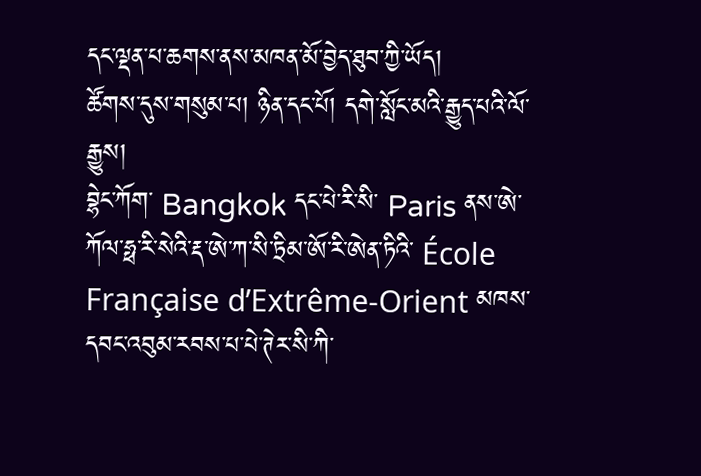དང་ལྡན་པ་ཆགས་ནས་མཁན་མོ་བྱེད་ཐུབ་ཀྱི་ཡོད།
ཚོགས་དུས་གསུམ་པ། ཉིན་དང་པོ། དགེ་སློང་མའི་རྒྱུད་པའི་ལོ་རྒྱུས།
བྷེང་ཀོག་ Bangkok དང་པེ་རི་སི་ Paris ནས་ཨེ་ཀོལ་ཧྥ་རི་སེའི་རྡ་ཨེ་ཀ་སི་ཏྲིམ་ཨོ་རི་ཨེན་ཏིའི་ École Française d’Extrême-Orient མཁས་དབང་འབུམ་རབས་པ་པེ་ཊེར་སི་ཀི་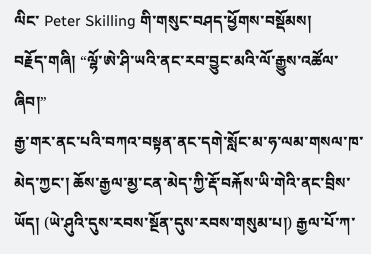ལིང་ Peter Skilling གི་གསུང་བཤད་ཕྱོགས་བསྡོམས།
བརྗོད་གཞི། “ལྷོ་ཨེ་ཤི་ཡའི་ནང་རབ་བྱུང་མའི་ལོ་རྒྱུས་འཚོལ་ཞིབ།”
རྒྱ་གར་ནང་པའི་བཀའ་བསྟན་ནང་དགེ་སློང་མ་ཧ་ལམ་གསལ་ཁ་མེད་ཀྱང་། ཆོས་རྒྱལ་མྱ་ངན་མེད་ཀྱི་རྡོ་བརྐོས་ཡི་གེའི་ནང་བྲིས་ཡོད། (ཡེ་ཤུའི་དུས་རབས་སྔོན་དུས་རབས་གསུམ་པ།) རྒྱལ་པོ་ཀ་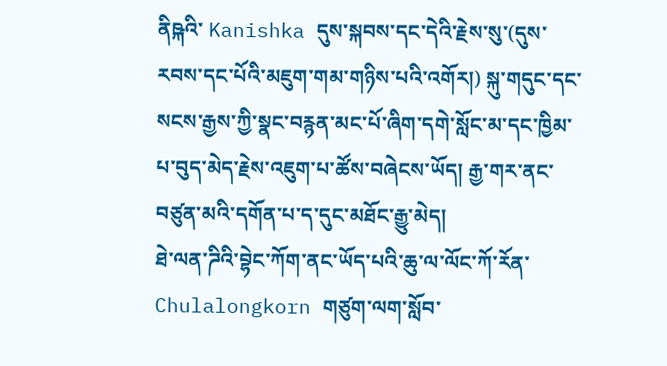ནིཥྐའི་ Kanishka དུས་སྐབས་དང་དེའི་རྗེས་སུ་(དུས་རབས་དང་པོའི་མཇུག་གམ་གཉིས་པའི་འགོར།) སྐུ་གདུང་དང་སངས་རྒྱས་ཀྱི་སྣང་བརྙན་མང་པོ་ཞིག་དགེ་སློང་མ་དང་ཁྱིམ་པ་བུད་མེད་རྗེས་འཇུག་པ་ཚོས་བཞེངས་ཡོད། རྒྱ་གར་ནང་བཙུན་མའི་དགོན་པ་ད་དུང་མཐོང་རྒྱུ་མེད།
ཐེ་ལན་ཌིའི་བྷེང་ཀོག་ནང་ཡོད་པའི་ཆུ་ལ་ལོང་ཀོ་རོན་ Chulalongkorn གཙུག་ལག་སློབ་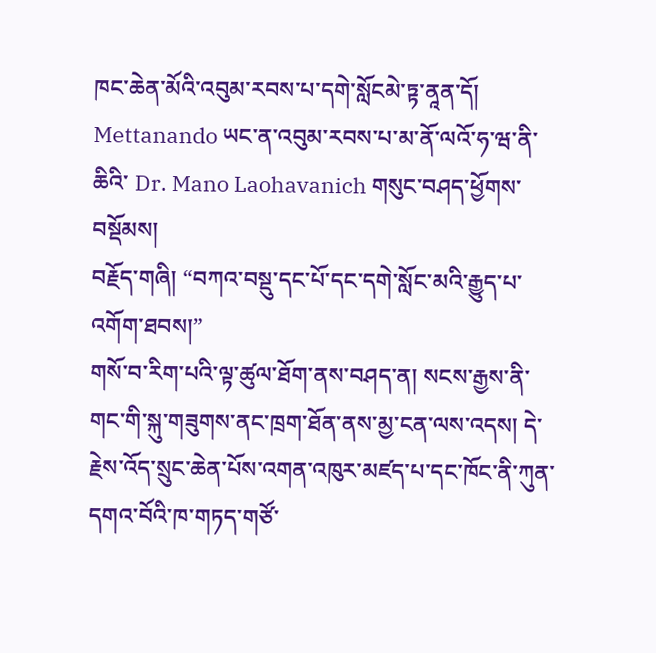ཁང་ཆེན་མོའི་འབུམ་རབས་པ་དགེ་སློངམེ་ཏྟ་ནཱན་དོ། Mettanando ཡང་ན་འབུམ་རབས་པ་མ་ནོ་ལའོ་ཧ་ཝ་ནི་ཆིའི་ Dr. Mano Laohavanich གསུང་བཤད་ཕྱོགས་བསྡོམས།
བརྗོད་གཞི། “བཀའ་བསྡུ་དང་པོ་དང་དགེ་སློང་མའི་རྒྱུད་པ་འགོག་ཐབས།”
གསོ་བ་རིག་པའི་ལྟ་ཚུལ་ཐོག་ནས་བཤད་ན། སངས་རྒྱས་ནི་གང་གི་སྐུ་གཟུགས་ནང་ཁྲག་ཐོན་ནས་མྱ་ངན་ལས་འདས། དེ་རྗེས་འོད་སྲུང་ཆེན་པོས་འགན་འཁུར་མཛད་པ་དང་ཁོང་ནི་ཀུན་དགའ་བོའི་ཁ་གཏད་གཙོ་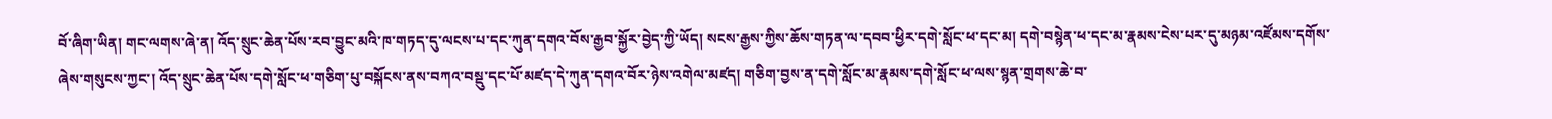བོ་ཞིག་ཡིན། གང་ལགས་ཞེ་ན། འོད་སྲུང་ཆེན་པོས་རབ་བྱུང་མའི་ཁ་གཏད་དུ་ལངས་པ་དང་ཀུན་དགའ་བོས་རྒྱབ་སྐྱོར་བྱེད་ཀྱི་ཡོད། སངས་རྒྱས་ཀྱིས་ཆོས་གཏན་ལ་དབབ་ཕྱིར་དགེ་སློང་ཕ་དང་མ། དགེ་བསྙེན་ཕ་དང་མ་རྣམས་ངེས་པར་དུ་མཉམ་འཛོམས་དགོས་ཞེས་གསུངས་ཀྱང་། འོད་སྲུང་ཆེན་པོས་དགེ་སློང་ཕ་གཅིག་པུ་བསྐོངས་ནས་བཀའ་བསྡུ་དང་པོ་མཛད་དེ་ཀུན་དགའ་བོར་ཉེས་འགེལ་མཛད། གཅིག་བྱས་ན་དགེ་སློང་མ་རྣམས་དགེ་སློང་ཕ་ལས་སྙན་གྲགས་ཆེ་བ་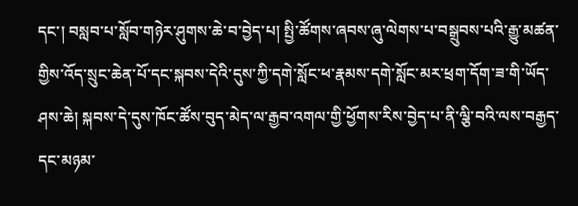དང་། བསླབ་པ་སློབ་གཉེར་ཤུགས་ཆེ་བ་བྱེད་པ། སྤྱི་ཚོགས་ཞབས་ཞུ་ལེགས་པ་བསྒྲུབས་པའི་རྒྱུ་མཚན་གྱིས་འོད་སྲུང་ཆེན་པོ་དང་སྐབས་དེའི་དུས་ཀྱི་དགེ་སློང་ཕ་རྣམས་དགེ་སློང་མར་ཕྲག་དོག་ཟ་གི་ཡོད་ཤས་ཆེ། སྐབས་དེ་དུས་ཁོང་ཚོས་བུད་མེད་ལ་རྒྱབ་འགལ་གྱི་ཕྱོགས་རིས་བྱེད་པ་ནི་ལྕི་བའི་ལས་བརྒྱད་དང་མཉམ་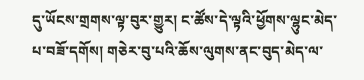དུ་ཡོངས་གྲགས་ལྟ་བུར་གྱུར། ང་ཚོས་དེ་ལྟའི་ཕྱོགས་ལྷུང་མེད་པ་བཟོ་དགོས། གཅེར་བུ་པའི་ཆོས་ལུགས་ནང་བུད་མེད་ལ་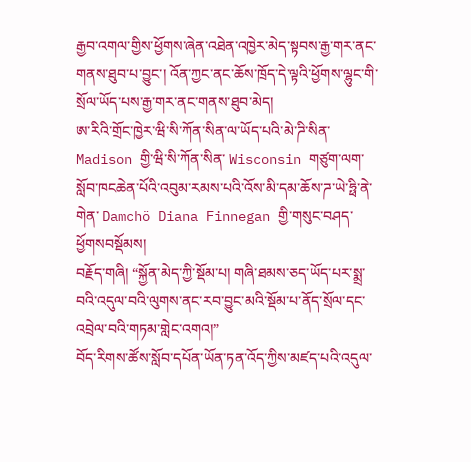རྒྱབ་འགལ་གྱིས་ཕྱོགས་ཞེན་འཐེན་འཁྱེར་མེད་སྟབས་རྒྱ་གར་ནང་གནས་ཐུབ་པ་བྱུང་། འོན་ཀྱང་ནང་ཆོས་ཁྲོད་དེ་ལྟའི་ཕྱོགས་ལྷུང་གི་སྲོལ་ཡོད་པས་རྒྱ་གར་ནང་གནས་ཐུབ་མེད།
ཨ་རིའི་གྲོང་ཁྱེར་ཝི་སི་ཀོན་སིན་ལ་ཡོད་པའི་མེ་ཌི་སིན་ Madison གྱི་ཝི་སི་ཀོན་སིན་ Wisconsin གཙུག་ལག་སློབ་ཁངཆེན་པོའི་འབུམ་རམས་པའི་འོས་མི་དམ་ཆོས་ཌ་ཡེ་ཧྥི་ནེ་གེན་ Damchö Diana Finnegan གྱི་གསུང་བཤད་ཕྱོགསབསྡོམས།
བརྗོད་གཞི། “སྐྱོན་མེད་ཀྱི་སྡོམ་པ། གཞི་ཐམས་ཅད་ཡོད་པར་སྨྲ་བའི་འདུལ་བའི་ལུགས་ནང་རབ་བྱུང་མའི་སྡོམ་པ་ནོད་སྲོལ་དང་འབྲེལ་བའི་གཏམ་གླེང་འགའ།”
བོད་རིགས་ཚོས་སློབ་དཔོན་ཡོན་ཏན་འོད་ཀྱིས་མཛད་པའི་འདུལ་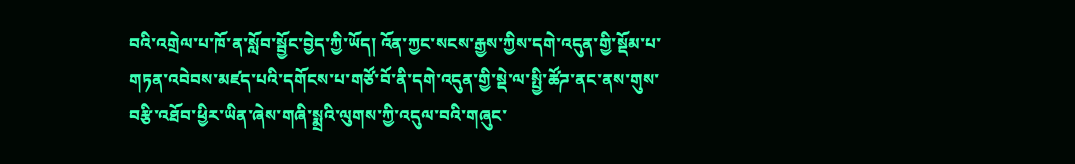བའི་འགྲེལ་པ་ཁོ་ན་སློབ་སྦྱོང་བྱེད་ཀྱི་ཡོད། འོན་ཀྱང་སངས་རྒྱས་ཀྱིས་དགེ་འདུན་གྱི་སྡོམ་པ་གཏན་འབེབས་མཛད་པའི་དགོངས་པ་གཙོ་བོ་ནི་དགེ་འདུན་གྱི་སྡེ་ལ་སྤྱི་ཚོཌ་ནང་ནས་གུས་བརྩི་འཐོབ་ཕྱིར་ཡིན་ཞེས་གཞི་སྨྲའི་ལུགས་ཀྱི་འདུལ་བའི་གཞུང་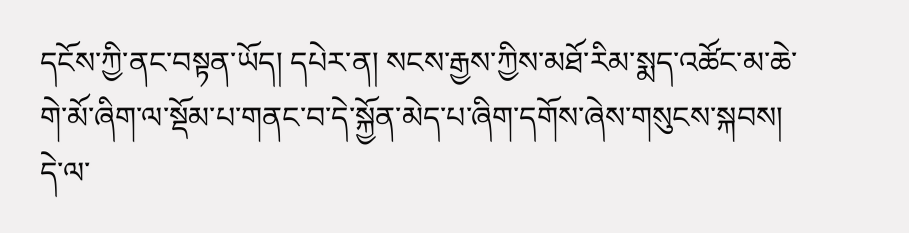དངོས་ཀྱི་ནང་བསྟན་ཡོད། དཔེར་ན། སངས་རྒྱས་ཀྱིས་མཐོ་རིམ་སྨད་འཚོང་མ་ཆེ་གེ་མོ་ཞིག་ལ་སྡོམ་པ་གནང་བ་དེ་སྐྱོན་མེད་པ་ཞིག་དགོས་ཞེས་གསུངས་སྐབས། དེ་ལ་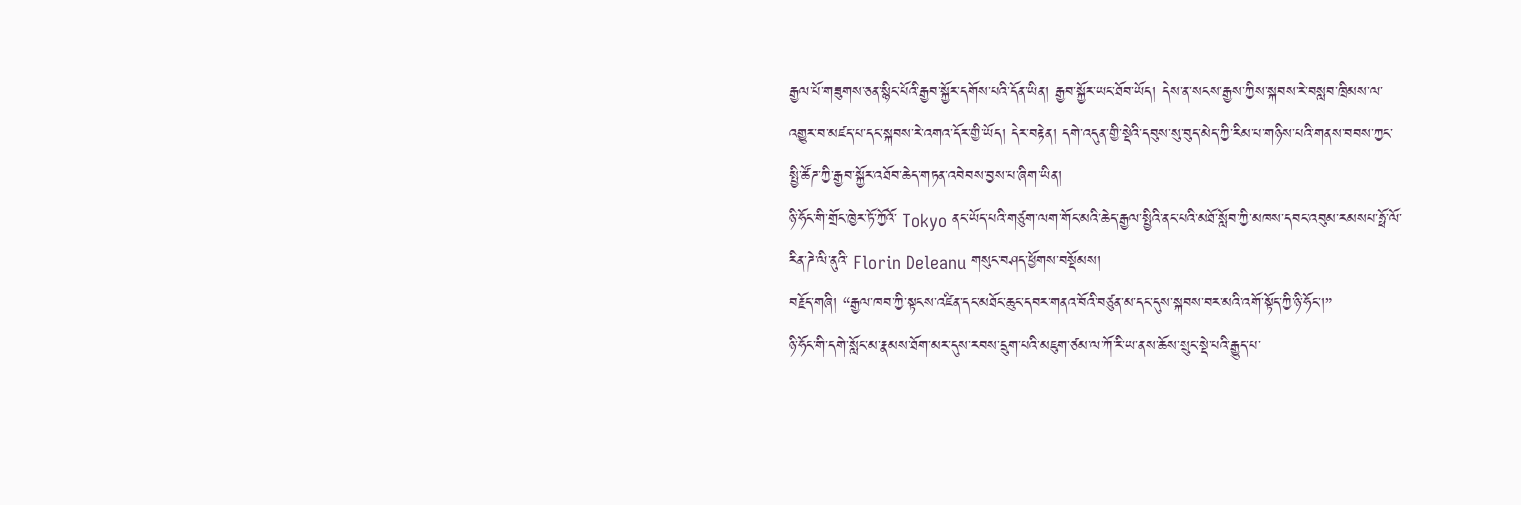རྒྱལ་པོ་གཟུགས་ཅན་སྙིང་པོའི་རྒྱབ་སྐྱོར་དགོས་པའི་དོན་ཡིན། རྒྱབ་སྐྱོར་ཡང་ཐོབ་ཡོད། དེས་ན་སངས་རྒྱས་ཀྱིས་སྐབས་རེ་བསླབ་ཁྲིམས་ལ་འགྱུར་བ་མཛད་པ་དང་སྐབས་རེ་འགའ་དོར་གྱི་ཡོད། དེར་བརྟེན། དགེ་འདུན་གྱི་སྡེའི་དབུས་སུ་བུད་མེད་ཀྱི་རིམ་པ་གཉིས་པའི་གནས་བབས་ཀྱང་སྤྱི་ཚོཌ་ཀྱི་རྒྱབ་སྐྱོར་འཐོབ་ཆེད་གཏན་འབེབས་བྱས་པ་ཞིག་ཡིན།
ཉི་ཧོང་གི་གྲོང་ཁྱེར་ཏོ་ཀྱོའོ་ Tokyo ནང་ཡོད་པའི་གཙུག་ལག་གོང་མའི་ཆེད་རྒྱལ་སྤྱིའི་ནང་པའི་མཐོ་སློབ་ཀྱི་མཁས་དབང་འབུམ་རམསཔ་ཧྥོ་ལོ་རིན་ཌེ་ལི་ནུའི་ Florin Deleanu གསུང་བཤད་ཕྱོགས་བསྡོམས།
བརྗོད་གཞི། “རྒྱལ་ཁབ་ཀྱི་སྟངས་འཛིན་དང་མཐོང་ཆུང་དབར་གནའ་བོའི་བཙུན་མ་དང་དུས་སྐབས་བར་མའི་འགོ་སྟོད་ཀྱི་ཉི་ཧོང་།”
ཉི་ཧོང་གི་དགེ་སློང་མ་རྣམས་ཐོག་མར་དུས་རབས་དྲུག་པའི་མཇུག་ཙམ་ལ་ཀོ་རི་ཡ་ནས་ཆོས་སྲུང་སྡེ་པའི་རྒྱུད་པ་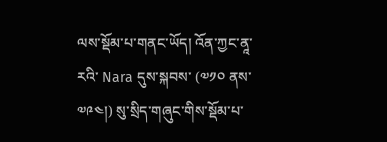ལས་སྡོམ་པ་གནང་ཡོད། འོན་ཀྱང་ནཱ་རའི་ Nara དུས་སྐབས་ (༧༡༠ ནས་ ༧༩༤།) སུ་སྲིད་གཞུང་གིས་སྡོམ་པ་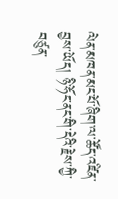ལེན་མཁན་མང་པོ་ཞིག་ལ་ཚོད་འཛིན་བྱས་ཡོད། ཉི་ཧོང་ནང་གི་དེའི་རྗེས་ཀྱི་བཙུན་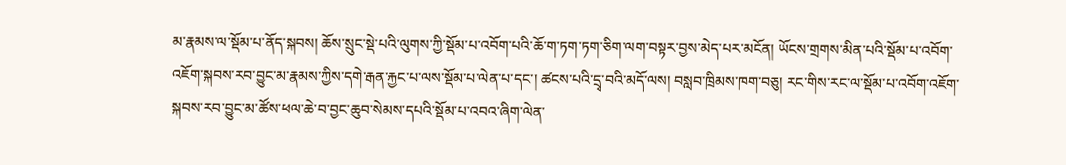མ་རྣམས་ལ་སྡོམ་པ་ནོད་སྐབས། ཆོས་སྲུང་སྡེ་པའི་ལུགས་ཀྱི་སྡོམ་པ་འབོག་པའི་ཆོ་ག་ཏག་ཏག་ཅིག་ལག་བསྟར་བྱས་མེད་པར་མངོན། ཡོངས་གྲགས་མིན་པའི་སྡོམ་པ་འབོག་འཇོག་སྐབས་རབ་བྱུང་མ་རྣམས་ཀྱིས་དགེ་རྒན་རྐྱང་པ་ལས་སྡོམ་པ་ལེན་པ་དང་། ཚངས་པའི་དྲྭ་བའི་མདོ་ལས། བསླབ་ཁྲིམས་ཁག་བཅུ། རང་གིས་རང་ལ་སྡོམ་པ་འབོག་འཇོག་སྐབས་རབ་བྱུང་མ་ཚོས་ཕལ་ཆེ་བ་བྱང་ཆུབ་སེམས་དཔའི་སྡོམ་པ་འབའ་ཞིག་ལེན་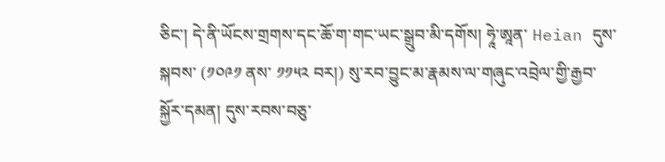ཅིང་། དེ་ནི་ཡོངས་གྲགས་དང་ཆོ་ག་གང་ཡང་སྒྲུབ་མི་དགོས། ཧཱེ་ཨཱན་ Heian དུས་སྐབས་ (༡༠༩༡ ནས་ ༡༡༥༢ བར།) སུ་རབ་བྱུང་མ་རྣམས་ལ་གཞུང་འབྲེལ་གྱི་རྒྱབ་སྐྱོར་དམན། དུས་རབས་བཅུ་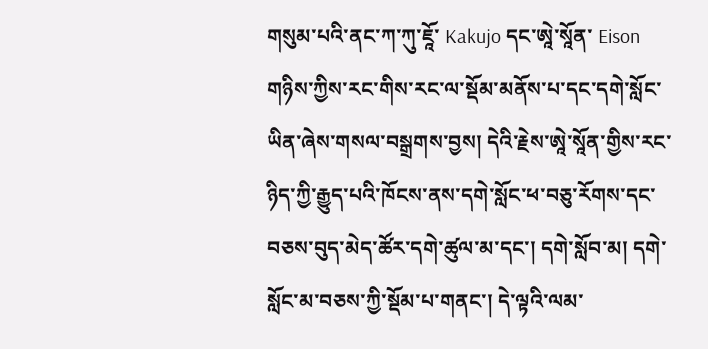གསུམ་པའི་ནང་ཀ་ཀུ་ཇཱོ་ Kakujo དང་ཨཱེ་སཱོན་ Eison གཉིས་ཀྱིས་རང་གིས་རང་ལ་སྡོམ་མནོས་པ་དང་དགེ་སློང་ཡིན་ཞེས་གསལ་བསྒྲགས་བྱས། དེའི་རྗེས་ཨཱེ་སཱོན་གྱིས་རང་ཉིད་ཀྱི་རྒྱུད་པའི་ཁོངས་ནས་དགེ་སློང་ཕ་བཅུ་རོགས་དང་བཅས་བུད་མེད་ཚོར་དགེ་ཚུལ་མ་དང་། དགེ་སློབ་མ། དགེ་སློང་མ་བཅས་ཀྱི་སྡོམ་པ་གནང་། དེ་ལྟའི་ལམ་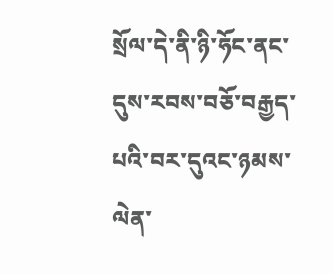སྲོལ་དེ་ནི་ཉི་ཧོང་ནང་དུས་རབས་བཅོ་བརྒྱད་པའི་བར་དུའང་ཉམས་ལེན་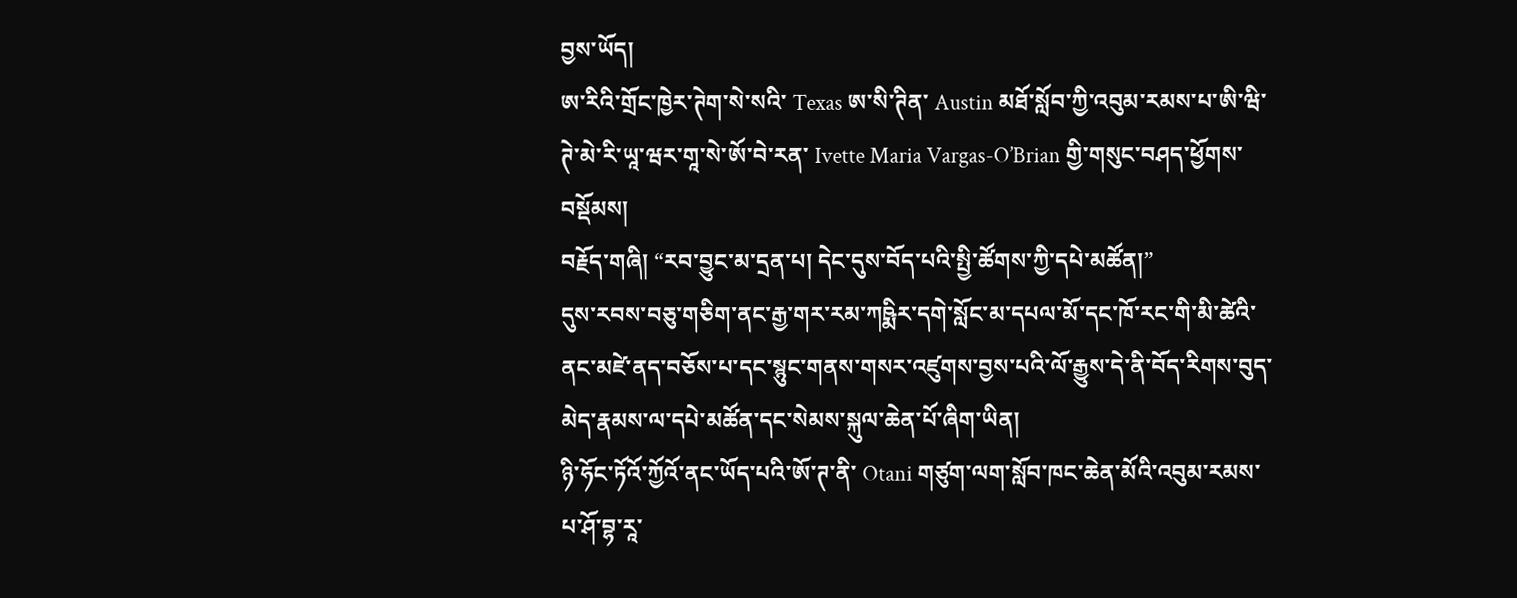བྱས་ཡོད།
ཨ་རིའི་གྲོང་ཁྱེར་ཊེག་སེ་སའི་ Texas ཨ་སི་ཊིན་ Austin མཐོ་སློབ་ཀྱི་འབུམ་རམས་པ་ཨི་ཝི་ཊེ་མེ་རི་ཡཱ་ཝར་གཱ་སེ་ཨོ་བེ་རན་ Ivette Maria Vargas-O’Brian གྱི་གསུང་བཤད་ཕྱོགས་བསྡོམས།
བརྗོད་གཞི། “རབ་བྱུང་མ་དྲན་པ། དེང་དུས་བོད་པའི་སྤྱི་ཚོགས་ཀྱི་དཔེ་མཚོན།”
དུས་རབས་བཅུ་གཅིག་ནང་རྒྱ་གར་རམ་ཀཥྨིར་དགེ་སློང་མ་དཔལ་མོ་དང་ཁོ་རང་གི་མི་ཚེའི་ནང་མཛེ་ནད་བཅོས་པ་དང་སྙུང་གནས་གསར་འཛུགས་བྱས་པའི་ལོ་རྒྱུས་དེ་ནི་བོད་རིགས་བུད་མེད་རྣམས་ལ་དཔེ་མཚོན་དང་སེམས་སྐུལ་ཆེན་པོ་ཞིག་ཡིན།
ཉི་ཧོང་ཏོའོ་ཀྱོའོ་ནང་ཡོད་པའི་ཨོ་ཊ་ནི་ Otani གཙུག་ལག་སློབ་ཁང་ཆེན་མོའི་འབུམ་རམས་པ་ཤོ་བྷ་རཱ་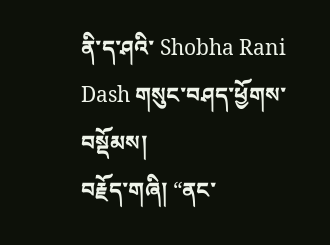ནི་ད་ཤའི་ Shobha Rani Dash གསུང་བཤད་ཕྱོགས་བསྡོམས།
བརྗོད་གཞི། “ནང་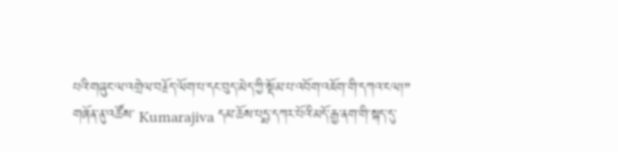པའི་གཞུང་ལ་འགྲེལ་བརྗོད་ལོག་པ་དང་བུད་མེད་ཀྱི་སྡོམ་པ་འབོག་འཇོག་གི་དཀའ་ངལ།”
གཞོན་ནུ་འཚོས་ Kumarajiva དམ་ཆོས་པདྨ་དཀར་པོའི་མདོ་རྒྱ་ནག་གི་སྐད་དུ་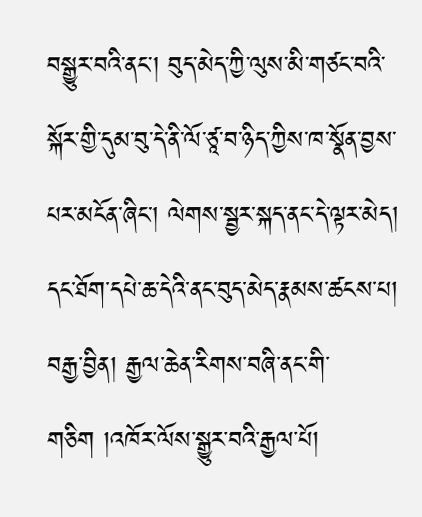བསྒྱུར་བའི་ནང་། བུད་མེད་ཀྱི་ལུས་མི་གཙང་བའི་སྐོར་གྱི་དུམ་བུ་དེ་ནི་ལོ་ཙཱ་བ་ཉིད་ཀྱིས་ཁ་སྣོན་བྱས་པར་མངོན་ཞིང་། ལེགས་སྦྱར་སྐད་ནང་དེ་ལྟར་མེད། དང་ཐོག་དཔེ་ཆ་དེའི་ནང་བུད་མེད་རྣམས་ཚངས་པ། བརྒྱ་བྱིན། རྒྱལ་ཆེན་རིགས་བཞི་ནང་གི་གཅིག །འཁོར་ལོས་སྒྱུར་བའི་རྒྱལ་པོ།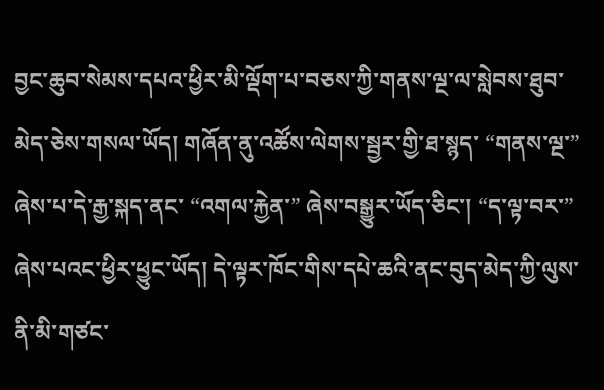བྱང་ཆུབ་སེམས་དཔའ་ཕྱིར་མི་ལྡོག་པ་བཅས་ཀྱི་གནས་ལྔ་ལ་སླེབས་ཐུབ་མེད་ཅེས་གསལ་ཡོད། གཞོན་ནུ་འཚོས་ལེགས་སྦྱར་གྱི་ཐ་སྙད་ “གནས་ལྔ་” ཞེས་པ་དེ་རྒྱ་སྐད་ནང་ “འགལ་རྐྱེན་” ཞེས་བསྒྱུར་ཡོད་ཅིང་། “ད་ལྟ་བར་” ཞེས་པའང་ཕྱིར་ཕྱུང་ཡོད། དེ་ལྟར་ཁོང་གིས་དཔེ་ཆའི་ནང་བུད་མེད་ཀྱི་ལུས་ནི་མི་གཙང་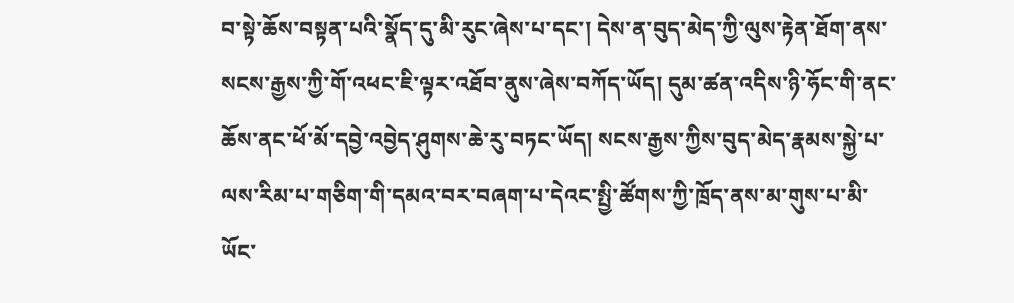བ་སྟེ་ཆོས་བསྟན་པའི་སྣོད་དུ་མི་རུང་ཞེས་པ་དང་། དེས་ན་བུད་མེད་ཀྱི་ལུས་རྟེན་ཐོག་ནས་སངས་རྒྱས་ཀྱི་གོ་འཕང་ཇི་ལྟར་འཐོབ་ནུས་ཞེས་བཀོད་ཡོད། དུམ་ཚན་འདིས་ཉི་ཧོང་གི་ནང་ཆོས་ནང་ཕོ་མོ་དབྱེ་འབྱེད་ཤུགས་ཆེ་རུ་བཏང་ཡོད། སངས་རྒྱས་ཀྱིས་བུད་མེད་རྣམས་སྐྱེ་པ་ལས་རིམ་པ་གཅིག་གི་དམའ་བར་བཞག་པ་དེའང་སྤྱི་ཚོགས་ཀྱི་ཁྲོད་ནས་མ་གུས་པ་མི་ཡོང་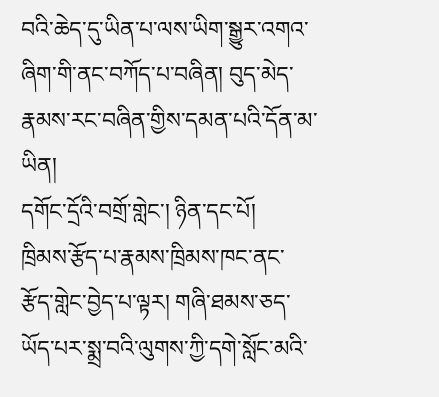བའི་ཆེད་དུ་ཡིན་པ་ལས་ཡིག་སྒྱུར་འགའ་ཞིག་གི་ནང་བཀོད་པ་བཞིན། བུད་མེད་རྣམས་རང་བཞིན་གྱིས་དམན་པའི་དོན་མ་ཡིན།
དགོང་དྲོའི་བགྲོ་གླེང་། ཉིན་དང་པོ།
ཁྲིམས་རྩོད་པ་རྣམས་ཁྲིམས་ཁང་ནང་རྩོད་གླེང་བྱེད་པ་ལྟར། གཞི་ཐམས་ཅད་ཡོད་པར་སྨྲ་བའི་ལུགས་ཀྱི་དགེ་སློང་མའི་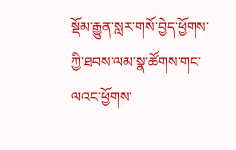སྡོམ་རྒྱུན་སླར་གསོ་བྱེད་ཕྱོགས་ཀྱི་ཐབས་ལམ་སྣ་ཚོགས་གང་ལའང་ཕྱོགས་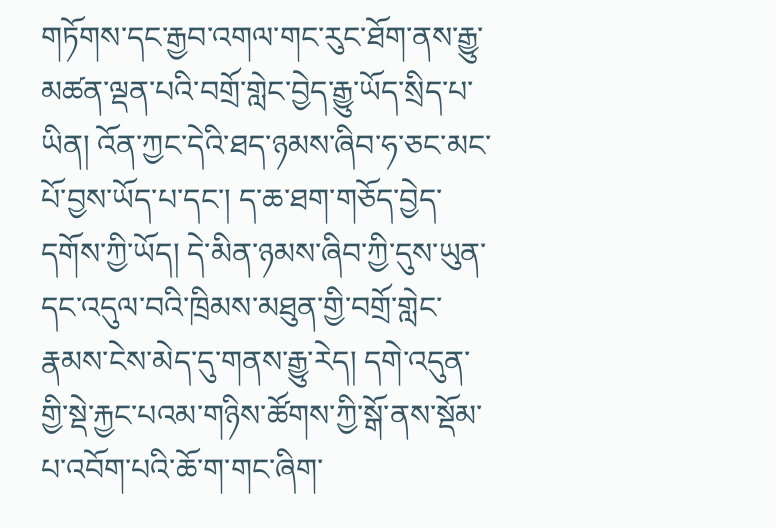གཏོགས་དང་རྒྱབ་འགལ་གང་རུང་ཐོག་ནས་རྒྱུ་མཚན་ལྡན་པའི་བགྲོ་གླེང་བྱེད་རྒྱུ་ཡོད་སྲིད་པ་ཡིན། འོན་ཀྱང་དེའི་ཐད་ཉམས་ཞིབ་ཧ་ཅང་མང་པོ་བྱས་ཡོད་པ་དང་། ད་ཆ་ཐག་གཅོད་བྱེད་དགོས་ཀྱི་ཡོད། དེ་མིན་ཉམས་ཞིབ་ཀྱི་དུས་ཡུན་དང་འདུལ་བའི་ཁྲིམས་མཐུན་གྱི་བགྲོ་གླེང་རྣམས་ངེས་མེད་དུ་གནས་རྒྱུ་རེད། དགེ་འདུན་གྱི་སྡེ་རྐྱང་པའམ་གཉིས་ཚོགས་ཀྱི་སྒོ་ནས་སྡོམ་པ་འབོག་པའི་ཆོ་ག་གང་ཞིག་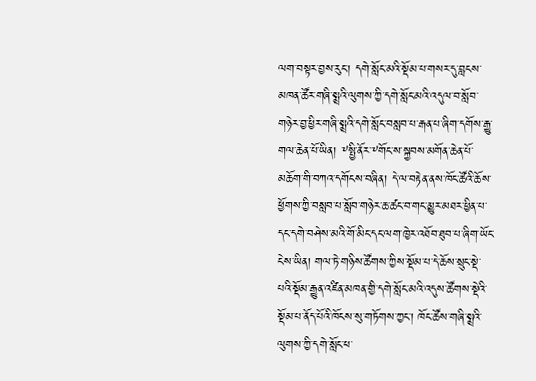ལག་བསྟར་བྱས་རུང་། དགེ་སློང་མའི་སྡོམ་པ་གསར་དུ་བླངས་མཁན་ཚོར་གཞི་སྨྲའི་ལུགས་ཀྱི་དགེ་སློང་མའི་འདུལ་བ་སློབ་གཉེར་བྱ་ཕྱིར་གཞི་སྨྲའི་དགེ་སློང་བསླབ་པ་རྒན་པ་ཞིག་དགོས་རྒྱུ་གལ་ཆེན་པོ་ཡིན། ༸སྤྱི་ནོར་༸གོང་ས་སྐྱབས་མགོན་ཆེན་པོ་མཆོག་གི་བཀའ་དགོངས་བཞིན། དེ་ལ་བརྟེན་ནས་ཁོང་ཚོའི་ཆོས་ཕྱོགས་ཀྱི་བསླབ་པ་སློབ་གཉེར་ཆ་ཚང་བ་གང་མྱུར་མཐར་ཕྱིན་པ་དང་དགེ་བཤེས་མའི་གོ་མིང་དང་ལག་ཁྱེར་འཐོབ་ཐུབ་པ་ཞིག་ཡོང་ངེས་ཡིན། གལ་ཏེ་གཉིས་ཚོགས་ཀྱིས་སྡོམ་པ་དེ་ཆོས་སྲུང་སྡེ་པའི་སྡོམ་རྒྱུན་འཛིན་མཁན་གྱི་དགེ་སློང་མའི་འདུས་ཚོགས་སྡེའི་སྡོམ་པ་ནོད་པོའི་ཁོངས་སུ་གཏོགས་ཀྱང་། ཁོང་ཚོས་གཞི་སྨྲའི་ལུགས་ཀྱི་དགེ་སློང་ཕ་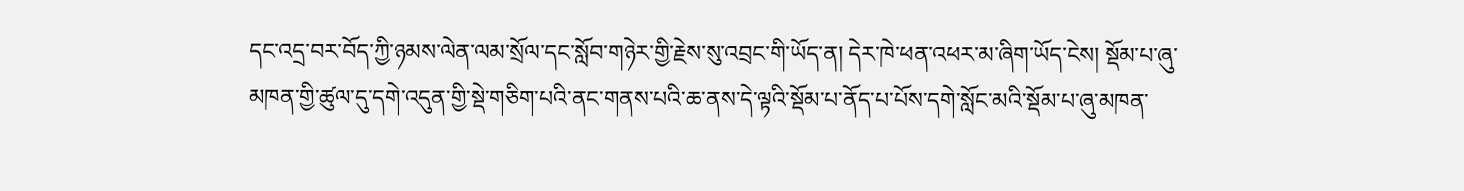དང་འདྲ་བར་བོད་ཀྱི་ཉམས་ལེན་ལམ་སྲོལ་དང་སློབ་གཉེར་གྱི་རྗེས་སུ་འབྲང་གི་ཡོད་ན། དེར་ཁེ་ཕན་འཕར་མ་ཞིག་ཡོད་ངེས། སྡོམ་པ་ཞུ་མཁན་གྱི་ཚུལ་དུ་དགེ་འདུན་གྱི་སྡེ་གཅིག་པའི་ནང་གནས་པའི་ཆ་ནས་དེ་ལྟའི་སྡོམ་པ་ནོད་པ་པོས་དགེ་སློང་མའི་སྡོམ་པ་ཞུ་མཁན་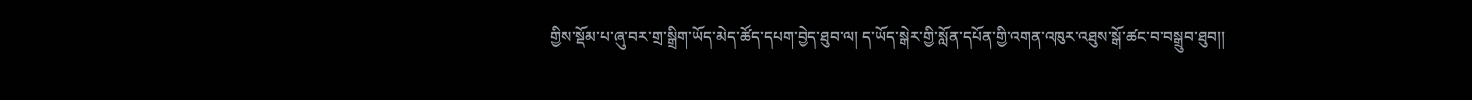གྱིས་སྡོམ་པ་ཞུ་བར་གྲ་སྒྲིག་ཡོད་མེད་ཚོད་དཔག་བྱེད་ཐུབ་ལ། ད་ཡོད་སྒེར་གྱི་སློན་དཔོན་གྱི་འགན་འཁུར་འཐུས་སྒོ་ཚང་བ་བསྒྲུབ་ཐུབ།།